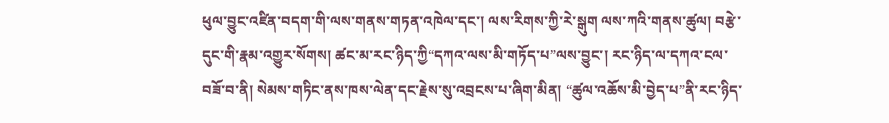ཕུལ་བྱུང་འཛིན་བདག་གི་ལས་གནས་གཏན་འཁེལ་དང་། ལས་རིགས་ཀྱི་རེ་སྒུག ལས་ཀའི་གནས་ཚུལ། བརྩེ་དུང་གི་རྣམ་འགྱུར་སོགས། ཚང་མ་རང་ཉིད་ཀྱི“དཀའ་ལས་མི་གཏོད་པ”ལས་བྱུང་། རང་ཉིད་ལ་དཀའ་ངལ་བཟོ་བ་ནི། སེམས་གཏིང་ནས་ཁས་ལེན་དང་རྗེས་སུ་འབྲངས་པ་ཞིག་མིན། “ཚུལ་འཆོས་མི་བྱེད་པ”ནི་རང་ཉིད་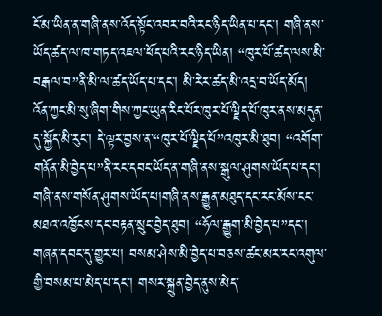ངོ་མ་ཡིན་ན་གཞི་ནས་འོད་སྟོང་འབར་བའི་རང་ཉིད་ཡིན་པ་དང་། གཞི་ནས་ཡོད་ཚད་ལ་ཁ་གཏད་འཇལ་ཕོད་པའི་རང་ཉིད་ཡིན། “ཁུར་པོ་ཚད་ལས་མི་བརྒལ་བ”ནི་མི་ལ་ཚད་ཡོད་པ་དང་། མི་རེར་ཚད་མི་འདྲ་བ་ཡོད་མོད། འོན་ཀྱང་མི་སུ་ཞིག་གིས་ཀྱང་ཡུན་རིང་པོར་ཁུར་པོ་ལྗིད་པོ་ཁུར་ནས་མདུན་དུ་སྐྱོད་མི་རུང་། དེ་ལྟར་བྱས་ན་“ཁུར་པོ་ལྗིད་པོ”འཁུར་མི་ཐུབ། “འགོག་གནོན་མི་བྱེད་པ”ནི་རང་དབང་ཡོད་ན་གཞི་ནས་སྒུལ་ཤུགས་ཡོད་པ་དང་། གཞི་ནས་གསོན་ཤུགས་ཡོད་པ།གཞི་ནས་རྒྱུན་མཐུད་དང་རང་མོས་ངང་མཐའ་འཁྱོངས་དང་བརྟན་སྲུང་བྱེད་ཐུབ། “ཧོལ་རྒྱུག་མི་བྱེད་པ”དང་། གཞན་དབང་དུ་གྱུར་པ། བསམ་ཤེས་མི་བྱེད་པ་བཅས་ཚང་མར་རང་འགུལ་གྱི་བསམ་པ་མེད་པ་དང་། གསར་སྐྲུན་བྱེད་ནུས་མེད་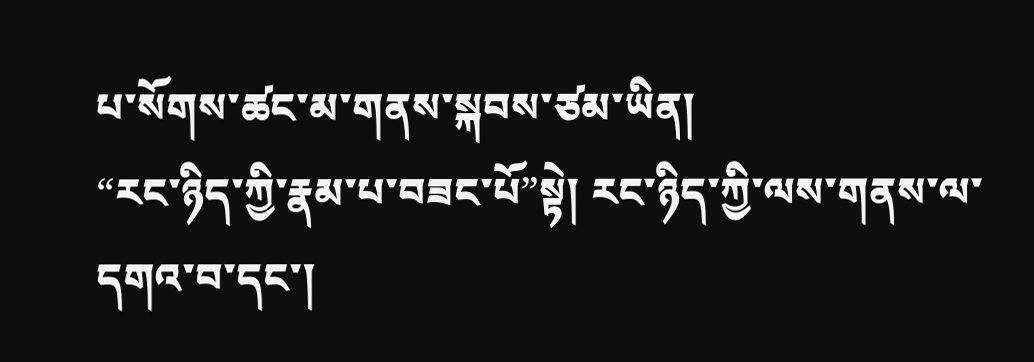པ་སོགས་ཚང་མ་གནས་སྐབས་ཙམ་ཡིན།
“རང་ཉིད་ཀྱི་རྣམ་པ་བཟང་པོ”སྟེ། རང་ཉིད་ཀྱི་ལས་གནས་ལ་དགའ་བ་དང་།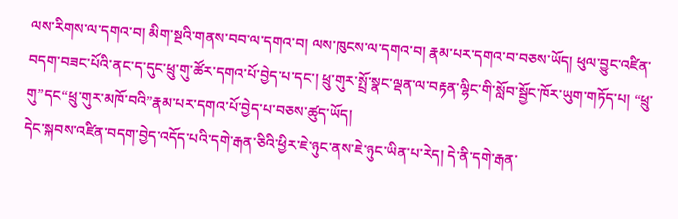ལས་རིགས་ལ་དགའ་བ། མིག་སྔའི་གནས་བབ་ལ་དགའ་བ། ལས་ཁུངས་ལ་དགའ་བ། རྣམ་པར་དགའ་བ་བཅས་ཡོད། ཕུལ་བྱུང་འཛིན་བདག་བཟང་པོའི་ནང་ད་དུང་ཕྲུ་གུ་ཚོར་དགའ་པོ་བྱེད་པ་དང་། ཕྲུ་གུར་སྤྲོ་སྣང་ལྡན་ལ་བརྟན་ལྷིང་གི་སློབ་སྦྱོང་ཁོར་ཡུག་གཏོད་པ། “ཕྲུ་གུ”དང“ཕྲུ་གུར་མཁོ་བའི”རྣམ་པར་དགའ་པོ་བྱེད་པ་བཅས་ཚུད་ཡོད།
དེང་སྐབས་འཛིན་བདག་བྱེད་འདོད་པའི་དགེ་རྒན་ཅིའི་ཕྱིར་ཇེ་ཉུང་ནས་ཇེ་ཉུང་ཡིན་པ་རེད། དེ་ནི་དགེ་རྒན་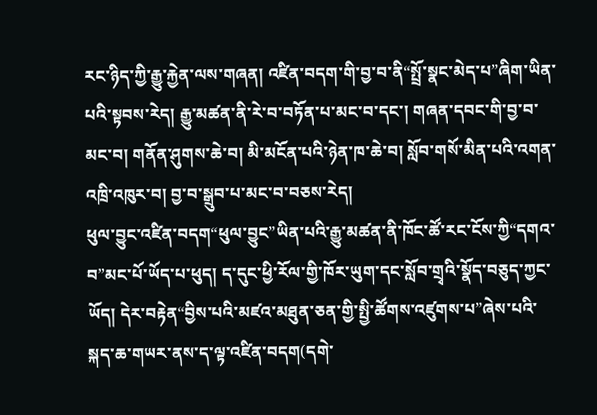རང་ཉིད་ཀྱི་རྒྱུ་རྐྱེན་ལས་གཞན། འཛིན་བདག་གི་བྱ་བ་ནི“སྤྲོ་སྣང་མེད་པ”ཞིག་ཡིན་པའི་སྟབས་རེད། རྒྱུ་མཚན་ནི་རེ་བ་བཏོན་པ་མང་བ་དང་། གཞན་དབང་གི་བྱ་བ་མང་བ། གནོན་ཤུགས་ཆེ་བ། མི་མངོན་པའི་ཉེན་ཁ་ཆེ་བ། སློབ་གསོ་མིན་པའི་འགན་འཁྲི་འཁུར་བ། བྱ་བ་སྒྲུབ་པ་མང་བ་བཅས་རེད།
ཕུལ་བྱུང་འཛིན་བདག“ཕུལ་བྱུང”ཡིན་པའི་རྒྱུ་མཚན་ནི་ཁོང་ཚོ་རང་ངོས་ཀྱི“དགའ་བ”མང་པོ་ཡོད་པ་ཕུད། ད་དུང་ཕྱི་རོལ་གྱི་ཁོར་ཡུག་དང་སློབ་གྲྭའི་སྣོད་བཅུད་ཀྱང་ཡོད། དེར་བརྟེན“བྱིས་པའི་མཛའ་མཐུན་ཅན་གྱི་སྤྱི་ཚོགས་འཛུགས་པ”ཞེས་པའི་སྐད་ཆ་གཡར་ནས་ད་ལྟ་འཛིན་བདག(དགེ་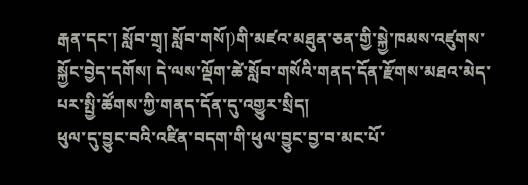རྒན་དང་། སློབ་གྲྭ། སློབ་གསོ།)གི་མཛའ་མཐུན་ཅན་གྱི་སྐྱེ་ཁམས་འཛུགས་སྐྱོང་བྱེད་དགོས། དེ་ལས་ལྡོག་ཚེ་སློབ་གསོའི་གནད་དོན་རྫོགས་མཐའ་མེད་པར་སྤྱི་ཚོགས་ཀྱི་གནད་དོན་དུ་འགྱུར་སྲིད།
ཕུལ་དུ་བྱུང་བའི་འཛིན་བདག་གི་ཕུལ་བྱུང་བྱ་བ་མང་པོ་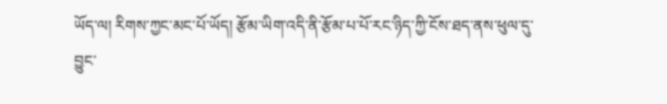ཡོད་ལ། རིགས་ཀྱང་མང་པོ་ཡོད། རྩོམ་ཡིག་འདི་ནི་རྩོམ་པ་པོ་རང་ཉིད་ཀྱི་ངོས་ཐད་ནས་ཕུལ་དུ་བྱུང་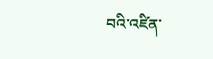བའི་འཛིན་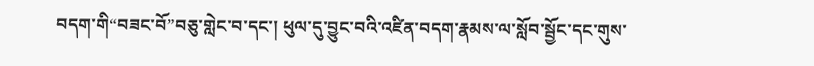བདག་གི“བཟང་བོ”བཅུ་གླེང་བ་དང་། ཕུལ་དུ་བྱུང་བའི་འཛིན་བདག་རྣམས་ལ་སློབ་སྦྱོང་དང་གུས་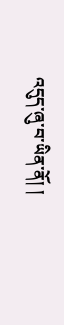འདུད་ཞུ་བ་ཡིན་ནོ། །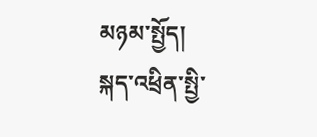མཉམ་སྤྱོད།
སྐད་འཕྲིན་སྤྱི་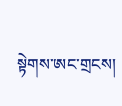སྟེགས་ཨང་གྲངས།